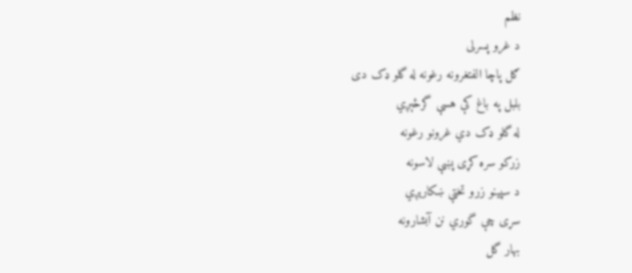نظم
د غرو پسرلی
ګل پاچا الفتغرونه رغونه له گلو ډک دی
بلبل په باغ کې هسې گرځېږي
له گلو ډک دي غرونو رغونه
زرکو سره کړی پښې لاسونه
د سپينو زرو تختې ښکارېږي
سړی چې گوري نن آبشارونه
بهار گل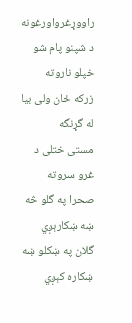راووړغرواورغونه
د شپنو پام شو خپلو ناروته
زرکه ځان ولی بيا له گړنگه
مستی ختلی د غرو سروته
صحرا په گلو څه ښه ښکارېږي
گلان په ښکلو ښه ښکاره کېږي